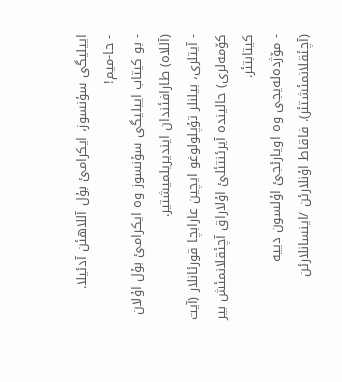اییلیگی سۇنسوز، ایکرامئ بۇل آللاهئن آدئیلا.
- حا-میم!
- بو کیتاب اییلیگی سۇنسوز وە ایکرامئ بۇل اۇلان (آللاە) طارافئندان ایندیریلمیشتیر.
- آیتلری، بیلنلر تۇپلولوغو ایچین عارابچا قورئانلار (آیت کۆمەلری) حالیندە آیرئنتئلئ اۇلاراق آچئقلانمئش بیر کیتابتئر.
- مۆژدەلەیجی وە اویارئجئ اۇلسون دییە (آچئقلانمئشتئر). فاقاط اۇنلارئن /اینسانلارئن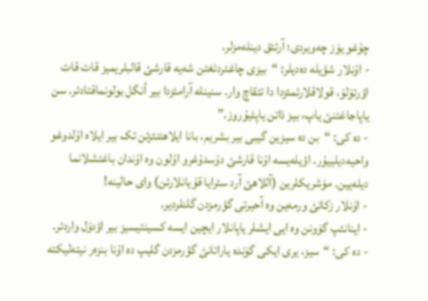چۇغو یۆز چەویردی؛ آرتئق دینلەمزلر.
- اۇنلار شؤیلە دەدیلر: “بیزی چاغئردئغئن شەیە قارشئ قالبلریمیز قات قات اؤرتۆلۆ، قولاقلارئمئزدا دا تئقاچ وار. سنینلە آرامئزدا بیر أنگل بولونماقتادئر. سن یاپاجاغئنئ یاپ، بیز ذاتن یاپئیۇروز.”
- دە کی: “بن دە سیزین گیبی بیر بشریم، بانا ایلاهئنئزئن تک بیر ایلاە اۇلدوغو واحیەدیلییۇر. اؤیلەیسە اۇنا قارشئ دۇسدۇغرو اۇلون وە اۇندان باغئشلانما دیلەیین. مۆشریکلرین (آللاهئ آرد سئرایا قۇیانلارئن) وای حالینە!
- اۇنلار زکاتئ ورمەین وە آحیرتی گؤرمزدن گلنلردیر.
- اینانئپ گۆونن وە ایی ایشلر یاپانلار ایچین ایسە کسینتیسیز بیر اؤدۆل واردئر.
- دە کی: “سیز، یری ایکی گۆندە یاراتانئ گؤرمزدن گلیپ دە اۇنا بنزەر نیتەلیکتە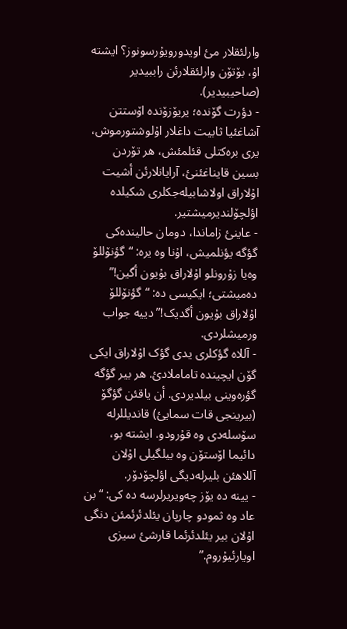وارلئقلار مئ اویدورویۇرسونوز؟ ایشتە اۇ، بۆتۆن وارلئقلارئن راببیدیر (صاحیبیدیر).
- دؤرت گۆندە؛ یریۆزۆندە اۆستتن آشاغئیا ثابیت داغلار اۇلوشتورموش، یری برەکتلی قئلمئش، هر تۆردن بسین قایناغئنئ، آرایانلارئن أشیت اۇلاراق اولاشابیلەجکلری شکیلدە اؤلچۆلندیرمیشتیر.
- عاینئ زاماندا، دومان حالیندەکی گؤگە یؤنلمیش، اۇنا وە یرە: “گؤنۆللۆ وەیا زۇرونلو اۇلاراق بۇیون أگین!” دەمیشتی؛ ایکیسی دە: “گؤنۆللۆ اۇلاراق بۇیون أگدیک!” دییە جواب ورمیشلردی.
- آللاە گؤکلری یدی گؤک اۇلاراق ایکی گۆن ایچیندە تاماملادئ. هر بیر گؤگە گؤرەوینی بیلدیردی. أن یاقئن گؤگۆ (بیرینجی قات سمایئ) قاندیللرلە سۆسلەدی وە قۇرودو. ایشتە بو، دائیما اۆستۆن وە بیلگیلی اۇلان آللاهئن بلیرلەدیگی اؤلچۆدۆر.
- یینە دە یۆز چەویریرلرسە دە کی: “بن عاد وە ثمودو چارپان یئلدئرئمئن دنگی اۇلان بیر یئلدئرئما قارشئ سیزی اویارئیۇروم.”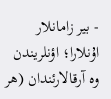- بیر زامانلار اۇنلارا؛ اؤنلریندن وە آرقالارئندان (هر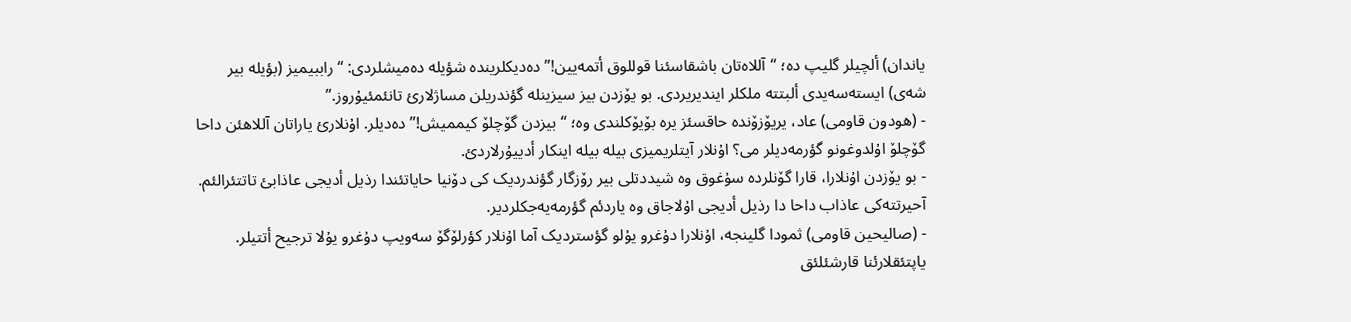یاندان) ألچیلر گلیپ دە؛ “آللاەتان باشقاسئنا قوللوق أتمەیین!” دەدیکلریندە شؤیلە دەمیشلردی: “راببیمیز (بؤیلە بیر شەی) ایستەسەیدی ألبتتە ملکلر ایندیریردی. بو یۆزدن بیز سیزینلە گؤندریلن مساژلارئ تانئمئیۇروز.”
- (هودون قاومی) عاد، یریۆزۆندە حاقسئز یرە بۆیۆکلندی وە؛ “بیزدن گۆچلۆ کیممیش!” دەدیلر. اۇنلارئ یاراتان آللاهئن داحا گۆچلۆ اۇلدوغونو گؤرمەدیلر می؟ اۇنلار آیتلریمیزی بیلە بیلە اینکار أدییۇرلاردئ.
- بو یۆزدن اۇنلارا، قارا گۆنلردە سۇغوق وە شیددتلی بیر رۆزگار گؤندردیک کی دۆنیا حایاتئندا رذیل أدیجی عاذابئ تاتتئرالئم. آحیرتتەکی عاذاب داحا دا رذیل أدیجی اۇلاجاق وە یاردئم گؤرمەیەجکلردیر.
- (صالیحین قاومی) ثمودا گلینجە، اۇنلارا دۇغرو یۇلو گؤستردیک آما اۇنلار کؤرلۆگۆ سەویپ دۇغرو یۇلا ترجیح أتتیلر. یاپتئقلارئنا قارشئلئق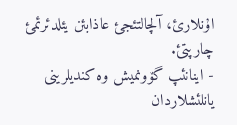اۇنلارئ، آلچالتئجئ عاذابئن یئلدئرئمئ چارپتئ.
- اینانئپ گۆونمیش وە کندیلرینی یانلئشلاردان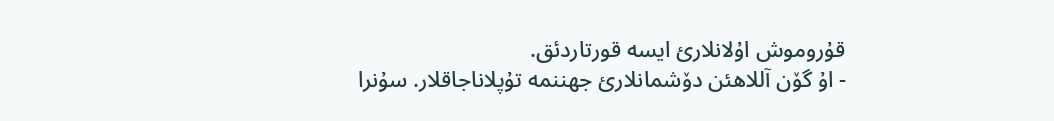قۇروموش اۇلانلارئ ایسە قورتاردئق.
- اۇ گۆن آللاهئن دۆشمانلارئ جهننمە تۇپلاناجاقلار. سۇنرا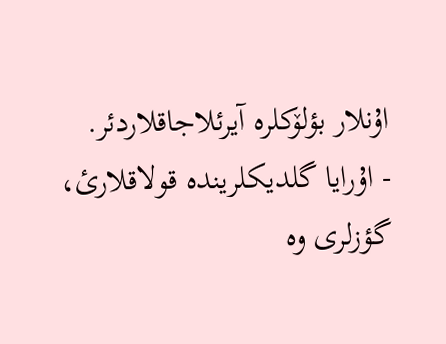اۇنلار بؤلۆکلرە آیرئلاجاقلاردئر.
- اۇرایا گلدیکلریندە قولاقلارئ، گؤزلری وە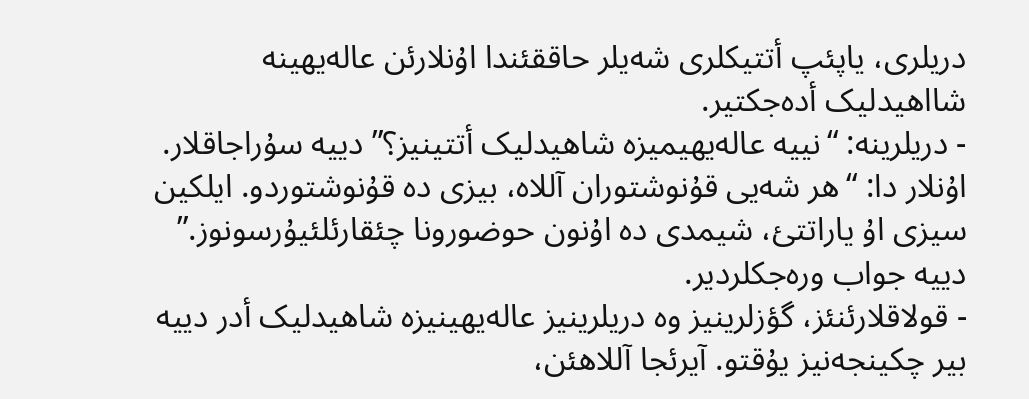دریلری، یاپئپ أتتیکلری شەیلر حاققئندا اۇنلارئن عالەیهینە شااهیدلیک أدەجکتیر.
- دریلرینە: “نییە عالەیهیمیزە شاهیدلیک أتتینیز؟” دییە سۇراجاقلار. اۇنلار دا: “هر شەیی قۇنوشتوران آللاە، بیزی دە قۇنوشتوردو. ایلکین سیزی اۇ یاراتتئ، شیمدی دە اۇنون حوضورونا چئقارئلئیۇرسونوز.” دییە جواب ورەجکلردیر.
- قولاقلارئنئز، گؤزلرینیز وە دریلرینیز عالەیهینیزە شاهیدلیک أدر دییە بیر چکینجەنیز یۇقتو. آیرئجا آللاهئن،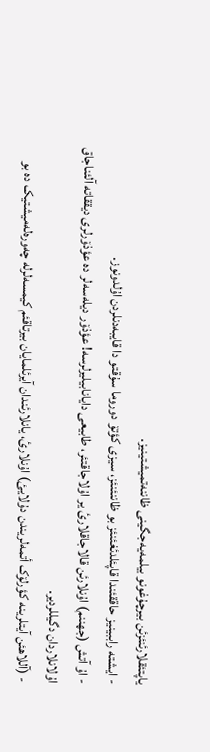یاپتئقلارئنئزئن بیرچۇغونو بیلمەیەجگینی ظاننەتمیشتینیز.
- ایشتە راببینیز حاققئندا قاپئلدئغئنئز بو ظاننئنئز، سیزی کؤتۆ دوروما سۇقتو دا قایبەدنلردن اۇلدونوز.
- اۇ آتش (جهننم) اۇنلارئن قالاجاقلارئ یر اۇلاجاقتئر، طابیعی دایانابیلیرلرسە! عؤذۆر دیلەسەلر دە عؤذۆرلری دیققاتە آلئناجاق اۇلانلاردان دگیللردیر.
- (آللاهئن آیتلرینە کؤرلۆک أتمەلریندن دۇلایئ) اۇنلارئ، یانلارئندان آیرئلمایان بیرتاقئم کیمسەلرلە چەورەلەمیشتیک دە بو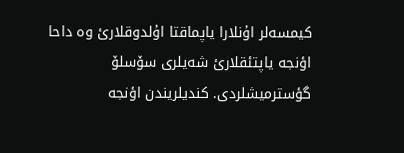کیمسەلر اۇنلارا یاپماقتا اۇلدوقلارئ وە داحا اؤنجە یاپتئقلارئ شەیلری سۆسلۆ گؤسترمیشلردی. کندیلریندن اؤنجە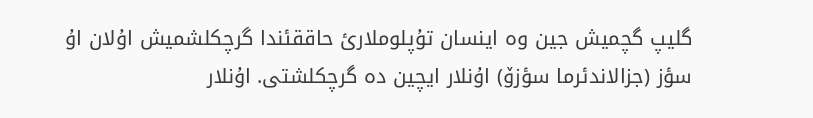گلیپ گچمیش جین وە اینسان تۇپلوملارئ حاققئندا گرچکلشمیش اۇلان اۇ سؤز (جزالاندئرما سؤزۆ) اۇنلار ایچین دە گرچکلشتی. اۇنلار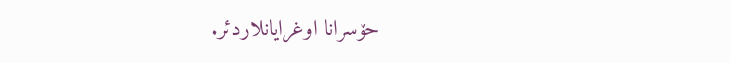حۆسرانا اوغرایانلاردئر.